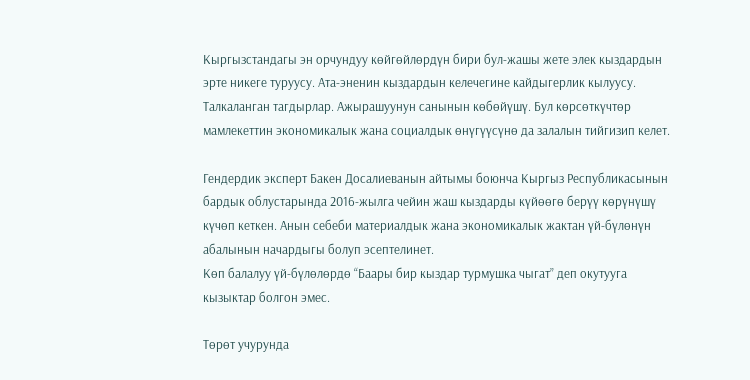Кыргызстандагы эн орчундуу көйгөйлөрдүн бири бул-жашы жете элек кыздардын эрте никеге туруусу. Ата-эненин кыздардын келечегине кайдыгерлик кылуусу. Талкаланган тагдырлар. Ажырашуунун санынын көбөйүшү. Бул көрсөткүчтөр мамлекеттин экономикалык жана социалдык өнүгүүсүнө да залалын тийгизип келет.

Гендердик эксперт Бакен Досалиеванын айтымы боюнча Кыргыз Республикасынын бардык облустарында 2016-жылга чейин жаш кыздарды күйөөгө берүү көрүнүшү күчөп кеткен. Анын себеби материалдык жана экономикалык жактан үй-бүлөнүн абалынын начардыгы болуп эсептелинет.
Көп балалуу үй-бүлөлөрдө “Баары бир кыздар турмушка чыгат” деп окутууга кызыктар болгон эмес.

Төрөт учурунда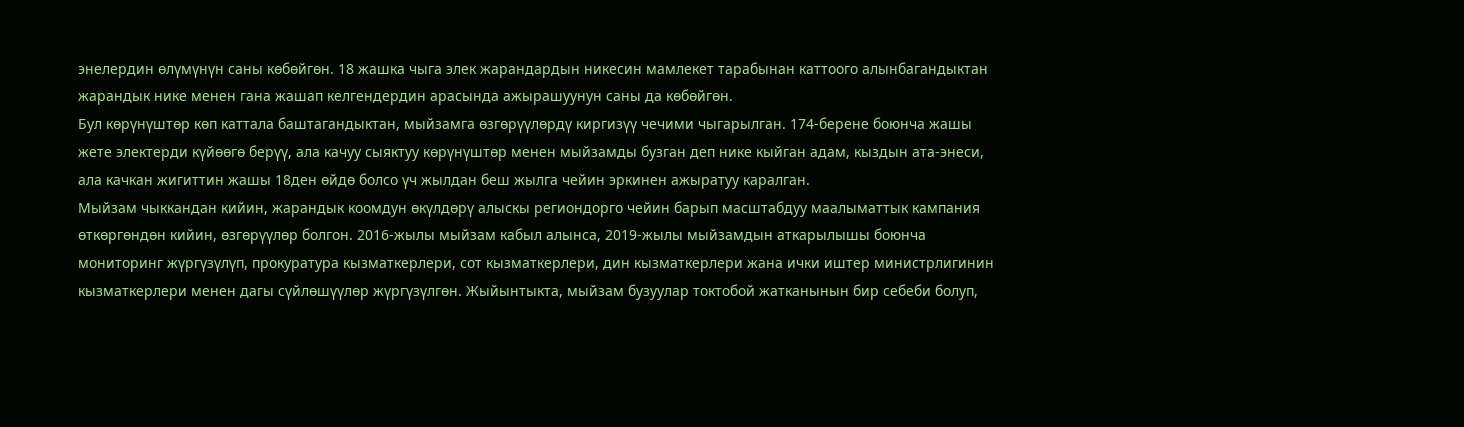энелердин өлүмүнүн саны көбөйгөн. 18 жашка чыга элек жарандардын никесин мамлекет тарабынан каттоого алынбагандыктан жарандык нике менен гана жашап келгендердин арасында ажырашуунун саны да көбөйгөн.
Бул көрүнүштөр көп каттала баштагандыктан, мыйзамга өзгөрүүлөрдү киргизүү чечими чыгарылган. 174-берене боюнча жашы жете электерди күйөөгө берүү, ала качуу сыяктуу көрүнүштөр менен мыйзамды бузган деп нике кыйган адам, кыздын ата-энеси, ала качкан жигиттин жашы 18ден өйдө болсо үч жылдан беш жылга чейин эркинен ажыратуу каралган.
Мыйзам чыккандан кийин, жарандык коомдун өкүлдөрү алыскы региондорго чейин барып масштабдуу маалыматтык кампания өткөргөндөн кийин, өзгөрүүлөр болгон. 2016-жылы мыйзам кабыл алынса, 2019-жылы мыйзамдын аткарылышы боюнча мониторинг жүргүзүлүп, прокуратура кызматкерлери, сот кызматкерлери, дин кызматкерлери жана ички иштер министрлигинин кызматкерлери менен дагы сүйлөшүүлөр жүргүзүлгөн. Жыйынтыкта, мыйзам бузуулар токтобой жатканынын бир себеби болуп,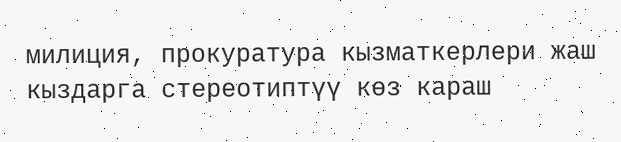милиция, прокуратура кызматкерлери жаш кыздарга стереотиптүү көз караш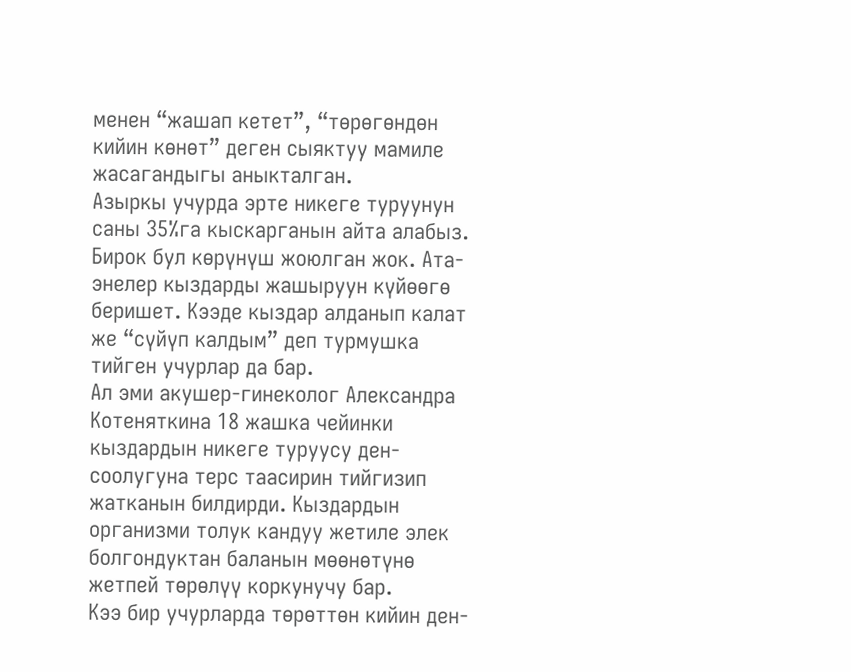менен “жашап кетет”, “төрөгөндөн кийин көнөт” деген сыяктуу мамиле жасагандыгы аныкталган.
Азыркы учурда эрте никеге туруунун саны 35%га кыскарганын айта алабыз. Бирок бул көрүнүш жоюлган жок. Ата-энелер кыздарды жашыруун күйөөгө беришет. Кээде кыздар алданып калат же “сүйүп калдым” деп турмушка тийген учурлар да бар.
Ал эми акушер-гинеколог Александра Котеняткина 18 жашка чейинки кыздардын никеге туруусу ден-соолугуна терс таасирин тийгизип жатканын билдирди. Кыздардын организми толук кандуу жетиле элек болгондуктан баланын мөөнөтүнө жетпей төрөлүү коркунучу бар.
Кээ бир учурларда төрөттөн кийин ден-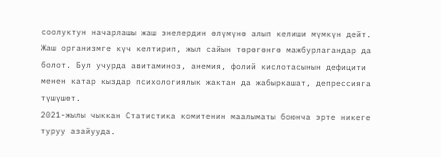соолуктун начарлашы жаш энелердин өлүмүнө алып келиши мүмкүн дейт. Жаш организмге күч келтирип, жыл сайын төрөгөнгө мажбурлагандар да болот. Бул учурда авитаминоз, анемия, фолий кислотасынын дефицити менен катар кыздар психологиялык жактан да жабыркашат, депрессияга түшүшөт.
2021-жылы чыккан Статистика комитенин маалыматы боюнча эрте никеге туруу азайууда.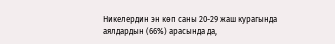Никелердин эн көп саны 20-29 жаш курагында аялдардын (66%) арасында да,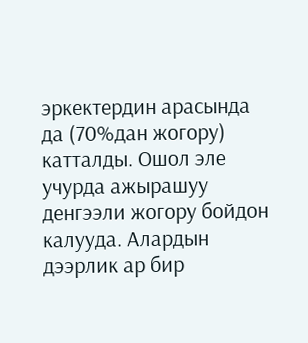эркектердин арасында да (70%дан жогору) катталды. Ошол эле учурда ажырашуу денгээли жогору бойдон калууда. Алардын дээрлик ар бир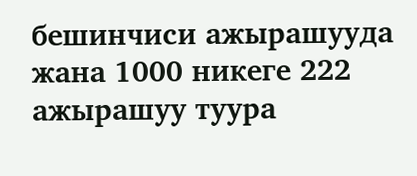бешинчиси ажырашууда жана 1000 никеге 222 ажырашуу туура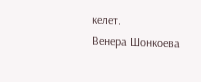келет.
Венера Шонкоева